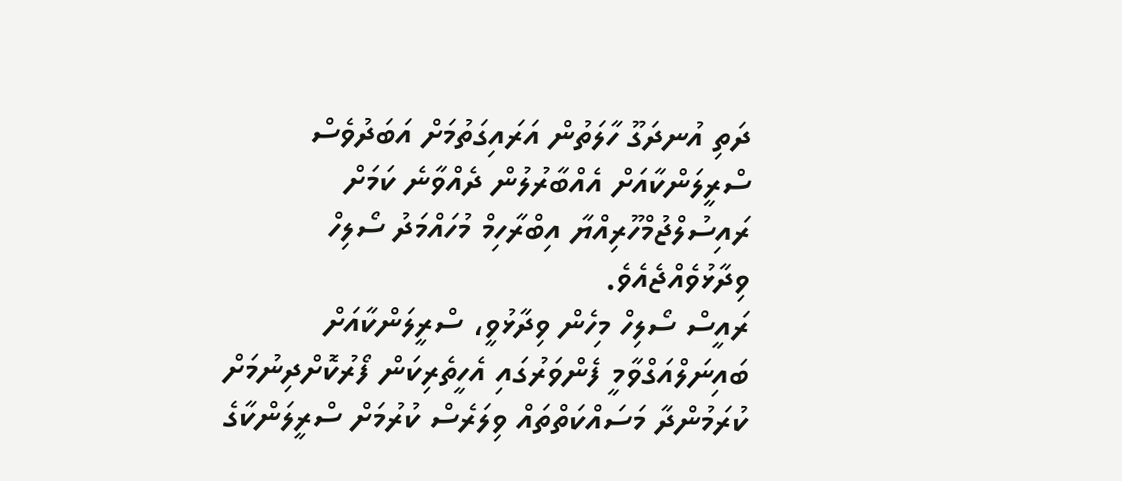ދަތި އުނދަގޫ ހާލަތުން އަރައިގަތުމަށް އަބަދުވެސް ސްރީލަންކާއަށް އެއްބާރުލުން ދެއްވާނެ ކަމަށް ރައިސުލްޖުމްހޫރިއްޔާ އިބްރާހިމް މުހައްމަދު ސޯލިހް ވިދާޅުވެއްޖެއެވެ.
ރައީސް ސޯލިހް މިހެން ވިދާޅުވީ، ސްރީލަންކާއަށް ބައިނަލްއަގްވާމީ ފެންވަރުގައި އެހީތެރިކަން ފޯރުކޮށްދިނުމަށް ކުރަމުންދާ މަސައްކަތްތައް ވިލަރެސް ކުރުމަށް ސްރީލަންކާގެ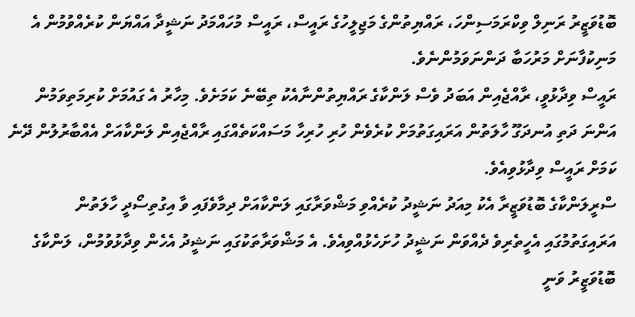ބޮޑުވަޒީރު ރަނިލް ވިކްރަމަސިންހަ، ރައްޔިތުންގެ މަޖިލީހުގެ ރައީސް، ރައީސް މުހައްމަދު ނަޝީދާ އައްޔަން ކުރެއްވުމުން އެ މަނިކުފާނަށް މަރުހަބާ ދަންނަވަމުންނެވެ.
ރައީސް ވިދާޅުވީ، ރާއްޖެއިން އަބަދު ވެސް ލަންކާގެ ރައްޔިތުންނާއެކު ތިބޭނެ ކަމަށެވެ. މިހާރު އެ ގައުމަށް ކުރިމަތިވަމުން އަންނަ ދަތި އުނދަގޫ ހާލަތުން އަރައިގަތުމަށް ކުރެވެން ހުރި ހުރިހާ މަސައްކަތެއްގައި ރާއްޖެއިން ލަންކާއަށް އެއްބާރުލުން ދޭނެ ކަމަށް ރައީސް ވިދާޅުވިއެވެ.
ސްރީލަންކާގެ ބޮޑުވަޒީރާ އެކު މިއަދު ނަޝީދު ކުރެއްވި މަޝްވަރާގައި ލަންކާއަށް ދިމާވެފައި ވާ އިގުތިސޯދީ ހާލަތުން އަރައިގަތުމުގައި އެހީތެރިވެ ދެއްވަން ނަޝީދު ހުށަހެޅުއްވިއެވެ. އެ މަޝްވަރާތަކުގައި ނަޝީދު އެހެން ވިދާޅުވުމުން، ލަންކާގެ ބޮޑުވަޒީރު ވަނީ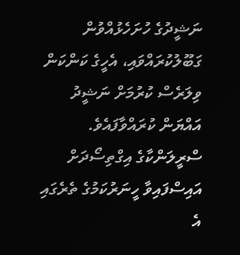ނަޝީދުގެ ހުށަހެޅުއްވުން ގަބޫލުކުރައްވައި، އެހީގެ ކަންކަން ވިލަރެސް ކުރުމަށް ނަޝީދު އައްޔަން ކުރައްވާފައެވެ.
ސްރީލަންކާގެ އިގްތިސޯދަށް އައިސްފައިވާ ހީނަރުކަމުގެ ތެރެގައި އެ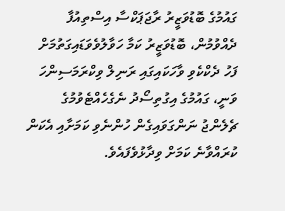ގައުމުގެ ބޮޑުވަޒީރު ރާޖަޕަކްސާ އިސްތިއުފާ ދެއްވުމުން، ބޮޑުވަޒީރު ކަމާ ހަވާލުވެވަޑައިގަތުމަށް ފަހު ދެކްކެވި ވާހަކައިގައި ރަނިލް ވިކްރަމަސިންހަ ވަނީ، ގައުމުގެ އިގުތިސޯދު ނެގެހެއްޓެވުމުގެ ޗެލެންޖު ނަންގަވައިގެން ހުންނެވި ކަމަށާއި އެކަން ކުރައްވާނެ ކަމަށް ވިދާޅުވެފައެވެ.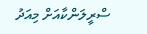ސްރީލަންކާއަށް މިއަދު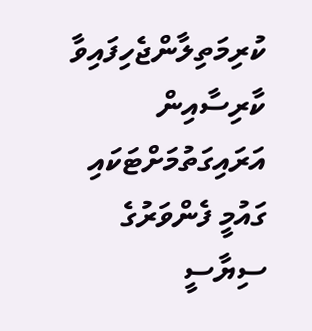ކުރިމަތިލާންޖެހިފައިވާ ކާރިސާއިން އަރައިގަތުމަށްޓަކައި ގައުމީ ފެންވަރުގެ ސިޔާސީ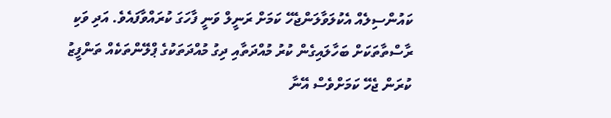ކައުންސިލެއް އެކުލަވާލަންޖެހޭ ކަމަށް ރަނީލް ވަނީ ފާހަގަ ކުރައްވާފައެވެ. އަދި ވަކި ރާސްތާތަކަށް ބަހާލައިގެން ކުރު މުއްދަތާއި ދިގު މުއްދަތަކުގެ ޕްލޭންތަކެއް ތަންފީޒު ކުރަން ޖެހޭ ކަމަށްވެސް އޭނާ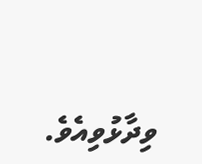ވިދާޅުވިއެވެ.